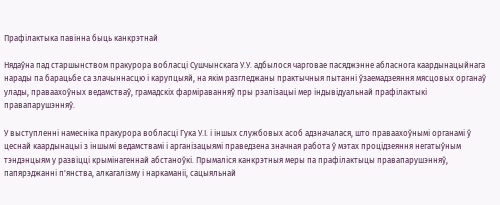Прафілактыка павінна быць канкрэтнай

Нядаўна пад старшынством пракурора вобласці Сушчынскага У.У. адбылося чарговае пасяджэнне абласнога каардынацыйнага нарады па барацьбе са злачыннасцю і карупцыяй, на якім разгледжаны практычныя пытанні ўзаемадзеяння мясцовых органаў улады, праваахоўных ведамстваў, грамадскіх фарміраванняў пры рэалізацыі мер індывідуальнай прафілактыкі правапарушэнняў.

У выступленні намесніка пракурора вобласці Гука У.І. і іншых службовых асоб адзначалася, што праваахоўнымі органамі ў цеснай каардынацыі з іншымі ведамствамі і арганізацыямі праведзена значная работа ў мэтах процідзеяння негатыўным тэндэнцыям у развіцці крымінагеннай абстаноўкі. Прымаліся канкрэтныя меры па прафілактыцы правапарушэнняў, папярэджанні п'янства, алкагалізму і наркаманіі, сацыяльнай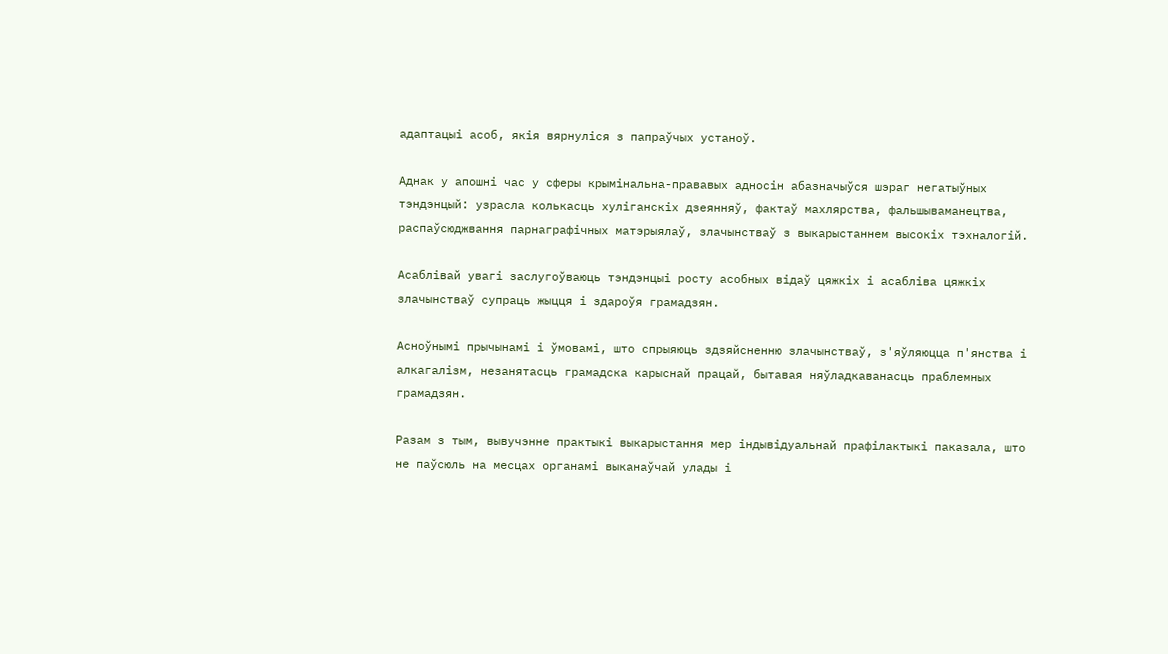адаптацыі асоб, якія вярнуліся з папраўчых устаноў.

Аднак у апошні час у сферы крымінальна-прававых адносін абазначыўся шэраг негатыўных тэндэнцый: узрасла колькасць хуліганскіх дзеянняў, фактаў махлярства, фальшываманецтва, распаўсюджвання парнаграфічных матэрыялаў, злачынстваў з выкарыстаннем высокіх тэхналогій.

Асаблівай увагі заслугоўваюць тэндэнцыі росту асобных відаў цяжкіх і асабліва цяжкіх злачынстваў супраць жыцця і здароўя грамадзян.

Асноўнымі прычынамі і ўмовамі, што спрыяюць здзяйсненню злачынстваў, з'яўляюцца п'янства і алкагалізм, незанятасць грамадска карыснай працай, бытавая няўладкаванасць праблемных грамадзян.

Разам з тым, вывучэнне практыкі выкарыстання мер індывідуальнай прафілактыкі паказала, што не паўсюль на месцах органамі выканаўчай улады і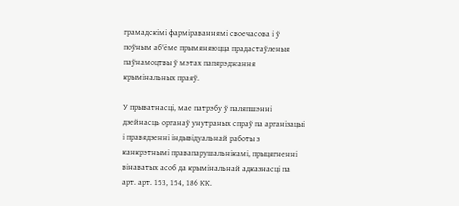грамадскімі фарміраваннямі своечасова і ў поўным аб'ёме прымяняюцца прадастаўленыя паўнамоцтвы ў мэтах папярэджання крымінальных праяў.

У прыватнасці, мае патрэбу ў паляпшэнні дзейнасць органаў унутраных спраў па арганізацыі і правядзенні індывідуальнай работы з канкрэтнымі правапарушальнікамі, прыцягненні вінаватых асоб да крымінальнай адказнасці па арт. арт. 153, 154, 186 КК.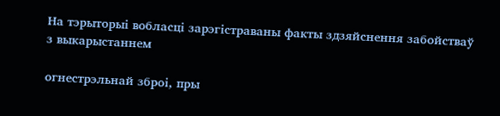На тэрыторыі вобласці зарэгістраваны факты здзяйснення забойстваў з выкарыстаннем

огнестрэльнай зброі, пры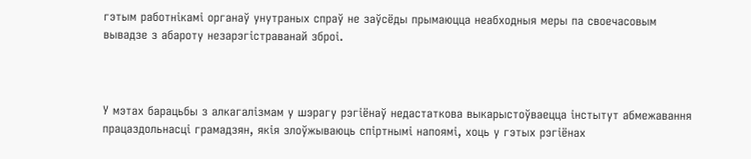гэтым работнікамі органаў унутраных спраў не заўсёды прымаюцца неабходныя меры па своечасовым вывадзе з абароту незарэгістраванай зброі.



У мэтах барацьбы з алкагалізмам у шэрагу рэгіёнаў недастаткова выкарыстоўваецца інстытут абмежавання працаздольнасці грамадзян, якія злоўжываюць спіртнымі напоямі, хоць у гэтых рэгіёнах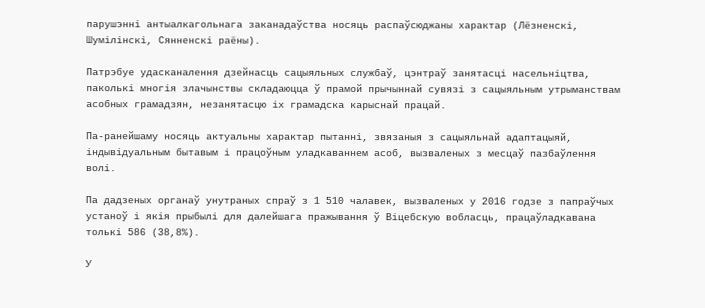парушэнні антыалкагольнага заканадаўства носяць распаўсюджаны характар (Лёзненскі, Шумілінскі, Сянненскі раёны).

Патрэбуе удасканалення дзейнасць сацыяльных службаў, цэнтраў занятасці насельніцтва, паколькі многія злачынствы складаюцца ў прамой прычыннай сувязі з сацыяльным утрыманствам асобных грамадзян, незанятасцю іх грамадска карыснай працай.

Па-ранейшаму носяць актуальны характар пытанні, звязаныя з сацыяльнай адаптацыяй, індывідуальным бытавым і працоўным уладкаваннем асоб, вызваленых з месцаў пазбаўлення волі.

Па дадзеных органаў унутраных спраў з 1 510 чалавек, вызваленых у 2016 годзе з папраўчых устаноў і якія прыбылі для далейшага пражывання ў Віцебскую вобласць, працаўладкавана толькі 586 (38,8%).

У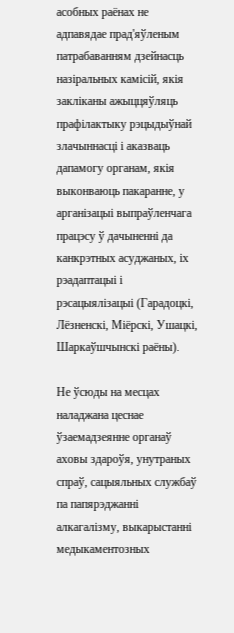асобных раёнах не адпавядае прад'яўленым патрабаванням дзейнасць назіральных камісій, якія закліканы ажыццяўляць прафілактыку рэцыдыўнай злачыннасці і аказваць дапамогу органам, якія выконваюць пакаранне, у арганізацыі выпраўленчага працэсу ў дачыненні да канкрэтных асуджаных, іх рэадаптацыі і рэсацыялізацыі (Гарадоцкі, Лёзненскі, Міёрскі, Ушацкі, Шаркаўшчынскі раёны).

Не ўсюды на месцах наладжана цеснае ўзаемадзеянне органаў аховы здароўя, унутраных спраў, сацыяльных службаў па папярэджанні алкагалізму, выкарыстанні медыкаментозных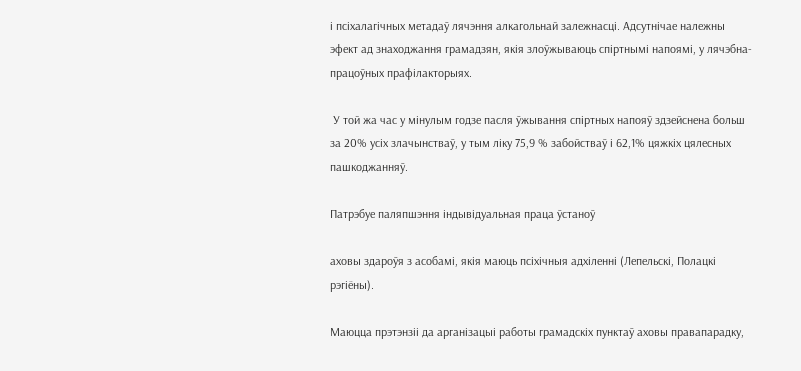і псіхалагічных метадаў лячэння алкагольнай залежнасці. Адсутнічае належны эфект ад знаходжання грамадзян, якія злоўжываюць спіртнымі напоямі, у лячэбна-працоўных прафілакторыях.

 У той жа час у мінулым годзе пасля ўжывання спіртных напояў здзейснена больш за 20% усіх злачынстваў, у тым ліку 75,9 % забойстваў і 62,1% цяжкіх цялесных пашкоджанняў.

Патрэбуе паляпшэння індывідуальная праца ўстаноў

аховы здароўя з асобамі, якія маюць псіхічныя адхіленні (Лепельскі, Полацкі рэгіёны).

Маюцца прэтэнзіі да арганізацыі работы грамадскіх пунктаў аховы правапарадку,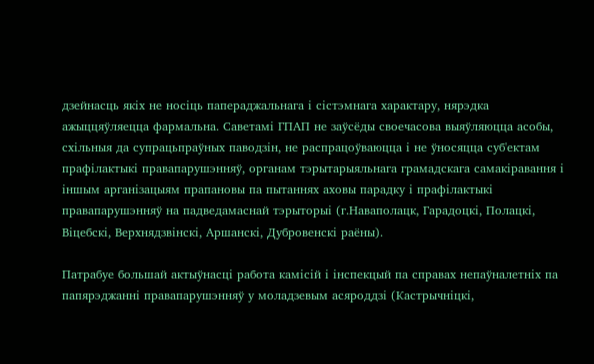дзейнасць якіх не носіць папераджальнага і сістэмнага характару, нярэдка ажыццяўляецца фармальна. Саветамі ГПАП не заўсёды своечасова выяўляюцца асобы, схільныя да супрацьпраўных паводзін, не распрацоўваюцца і не ўносяцца суб'ектам прафілактыкі правапарушэнняў, органам тэрытарыяльнага грамадскага самакіравання і іншым арганізацыям прапановы па пытаннях аховы парадку і прафілактыкі правапарушэнняў на падведамаснай тэрыторыі (г.Наваполацк, Гарадоцкі, Полацкі, Віцебскі, Верхнядзвінскі, Аршанскі, Дубровенскі раёны).

Патрабуе большай актыўнасці работа камісій і інспекцый па справах непаўналетніх па папярэджанні правапарушэнняў у моладзевым асяроддзі (Кастрычніцкі,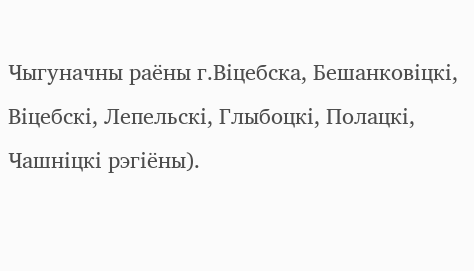Чыгуначны раёны г.Віцебска, Бешанковіцкі, Віцебскі, Лепельскі, Глыбоцкі, Полацкі, Чашніцкі рэгіёны).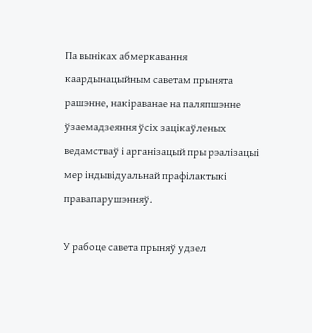Па выніках абмеркавання каардынацыйным саветам прынята рашэнне, накіраванае на паляпшэнне ўзаемадзеяння ўсіх зацікаўленых ведамстваў і арганізацый пры рэалізацыі мер індывідуальнай прафілактыкі правапарушэнняў.

У рабоце савета прыняў удзел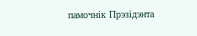памочнік Прэзідэнта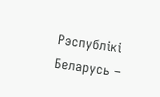Рэспублікі Беларусь –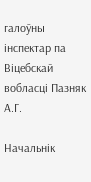галоўны інспектар па Віцебскай вобласці Пазняк А.Г.

Начальнік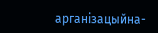арганізацыйна-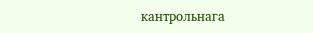кантрольнага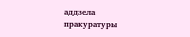аддзела
пракуратуры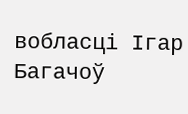вобласці Ігар Багачоў